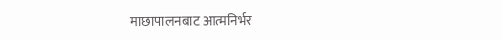माछापालनबाट आत्मनिर्भर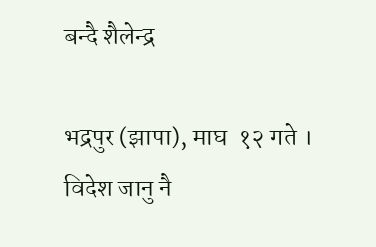बन्दै शैलेन्द्र

भद्रपुर (झापा), माघ  १२ गते ।  विदेश जानु नै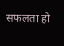सफलता हो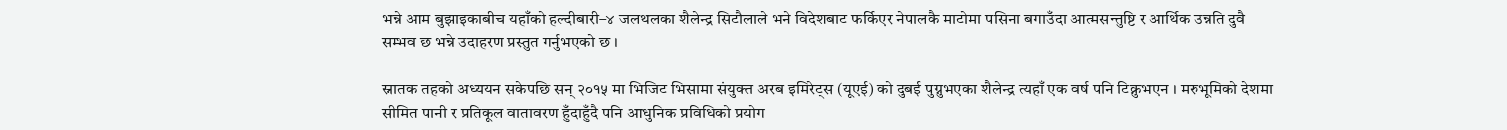भन्ने आम बुझाइकाबीच यहाँको हल्दीबारी–४ जलथलका शैलेन्द्र सिटौलाले भने विदेशबाट फर्किएर नेपालकै माटोमा पसिना बगाउँदा आत्मसन्तुष्टि र आर्थिक उन्नति दुवै सम्भव छ भन्ने उदाहरण प्रस्तुत गर्नुभएको छ ।

स्नातक तहको अध्ययन सकेपछि सन् २०१५ मा भिजिट भिसामा संयुक्त अरब इमिरेट्स (यूएई) को दुबई पुग्नुभएका शैलेन्द्र त्यहाँ एक वर्ष पनि टिक्नुभएन । मरुभूमिको देशमा सीमित पानी र प्रतिकूल वातावरण हुँदाहुँदै पनि आधुनिक प्रविधिको प्रयोग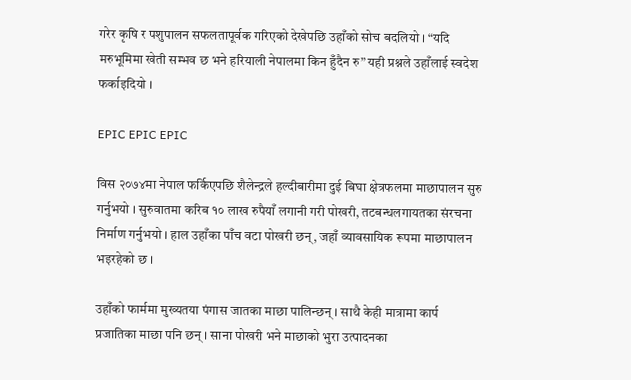गरेर कृषि र पशुपालन सफलतापूर्वक गरिएको देखेपछि उहाँको सोच बदलियो । “यदि मरुभूमिमा खेती सम्भव छ भने हरियाली नेपालमा किन हुँदैन रु” यही प्रश्नले उहाँलाई स्वदेश फर्काइदियो ।

EPIC EPIC EPIC

विस २०७४मा नेपाल फर्किएपछि शैलेन्द्रले हल्दीबारीमा दुई बिघा क्षेत्रफलमा माछापालन सुरु गर्नुभयो । सुरुवातमा करिब १० लाख रुपैयाँ लगानी गरी पोखरी, तटबन्धलगायतका संरचना निर्माण गर्नुभयो । हाल उहाँका पाँच वटा पोखरी छन्, जहाँ व्यावसायिक रूपमा माछापालन भइरहेको छ ।

उहाँको फार्ममा मुख्यतया पंगास जातका माछा पालिन्छन् । साथै केही मात्रामा कार्प प्रजातिका माछा पनि छन् । साना पोखरी भने माछाको भुरा उत्पादनका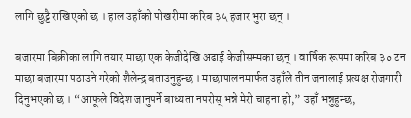लागि छुट्टै राखिएको छ । हाल उहाँको पोखरीमा करिब ३५ हजार भुरा छन् ।

बजारमा बिक्रीका लागि तयार माछा एक केजीदेखि अढाई केजीसम्मका छन् । वार्षिक रूपमा करिब ३० टन माछा बजारमा पठाउने गरेको शैलेन्द्र बताउनुहुन्छ । माछापालनमार्फत उहाँले तीन जनालाई प्रत्यक्ष रोजगारी दिनुभएको छ । “आफूले विदेश जानुपर्ने बाध्यता नपरोस् भन्ने मेरो चाहना हो,” उहाँ भन्नुहुन्छ,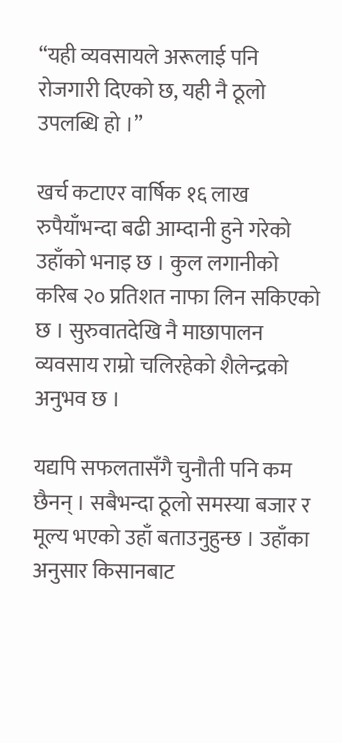“यही व्यवसायले अरूलाई पनि रोजगारी दिएको छ, यही नै ठूलो उपलब्धि हो ।”

खर्च कटाएर वार्षिक १६ लाख रुपैयाँभन्दा बढी आम्दानी हुने गरेको उहाँको भनाइ छ । कुल लगानीको करिब २० प्रतिशत नाफा लिन सकिएको छ । सुरुवातदेखि नै माछापालन व्यवसाय राम्रो चलिरहेको शैलेन्द्रको अनुभव छ ।

यद्यपि सफलतासँगै चुनौती पनि कम छैनन् । सबैभन्दा ठूलो समस्या बजार र मूल्य भएको उहाँ बताउनुहुन्छ । उहाँका अनुसार किसानबाट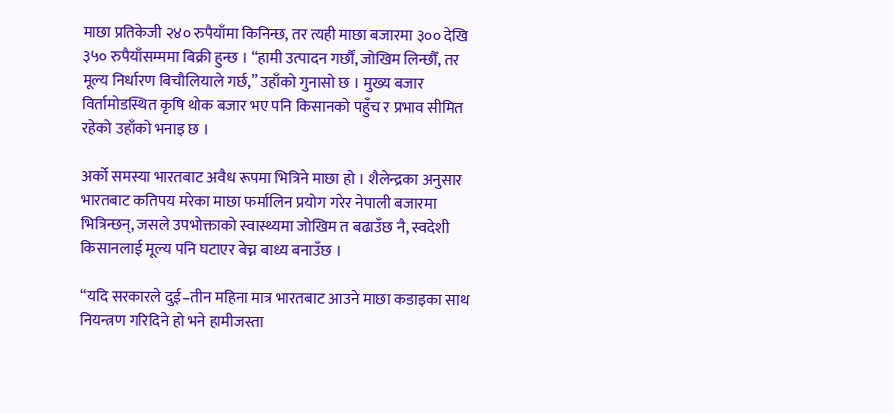माछा प्रतिकेजी २४० रुपैयाँमा किनिन्छ, तर त्यही माछा बजारमा ३०० देखि ३५० रुपैयाँसम्ममा बिक्री हुन्छ । “हामी उत्पादन गर्छौं, जोखिम लिन्छौँ, तर मूल्य निर्धारण बिचौलियाले गर्छ,” उहाँको गुनासो छ । मुख्य बजार विर्तामोडस्थित कृषि थोक बजार भए पनि किसानको पहुँच र प्रभाव सीमित रहेको उहाँको भनाइ छ ।

अर्को समस्या भारतबाट अवैध रूपमा भित्रिने माछा हो । शैलेन्द्रका अनुसार भारतबाट कतिपय मरेका माछा फर्मालिन प्रयोग गरेर नेपाली बजारमा भित्रिन्छन्, जसले उपभोक्ताको स्वास्थ्यमा जोखिम त बढाउँछ नै, स्वदेशी किसानलाई मूल्य पनि घटाएर बेच्न बाध्य बनाउँछ ।

“यदि सरकारले दुई–तीन महिना मात्र भारतबाट आउने माछा कडाइका साथ नियन्त्रण गरिदिने हो भने हामीजस्ता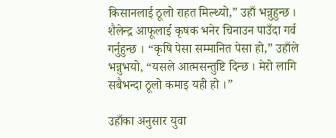किसानलाई ठूलो राहत मिल्थ्यो,” उहाँ भन्नुहुन्छ । शैलेन्द्र आफूलाई कृषक भनेर चिनाउन पाउँदा गर्व गर्नुहुन्छ । “कृषि पेसा सम्मानित पेसा हो,” उहाँले भन्नुभयो, “यसले आत्मसन्तुष्टि दिन्छ । मेरो लागि सबैभन्दा ठूलो कमाइ यही हो ।”

उहाँका अनुसार युवा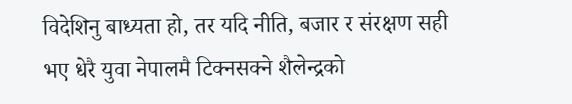विदेशिनु बाध्यता हो, तर यदि नीति, बजार र संरक्षण सही भए धेरै युवा नेपालमै टिक्नसक्ने शैलेन्द्रको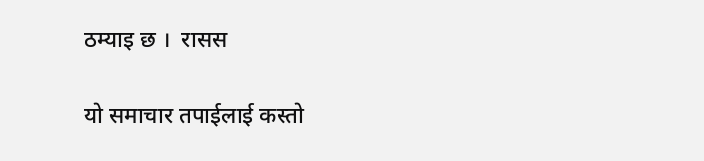ठम्याइ छ ।  रासस

यो समाचार तपाईलाई कस्तो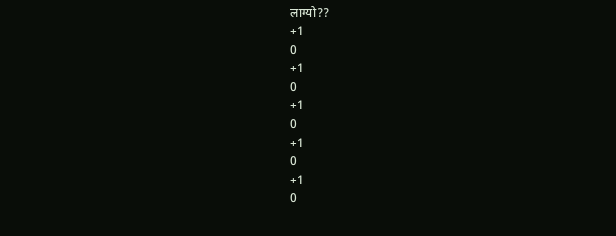लाग्यो??
+1
0
+1
0
+1
0
+1
0
+1
0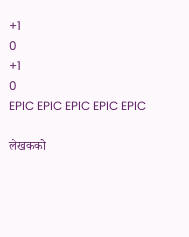+1
0
+1
0
EPIC EPIC EPIC EPIC EPIC

लेखकको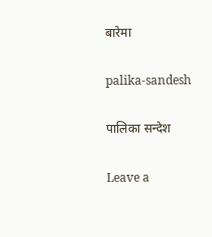बारेमा

palika-sandesh

पालिका सन्देश

Leave a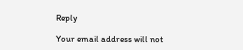Reply

Your email address will not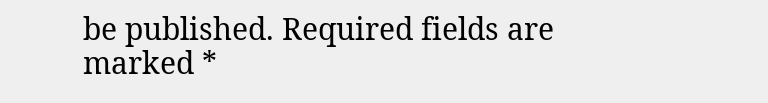be published. Required fields are marked *